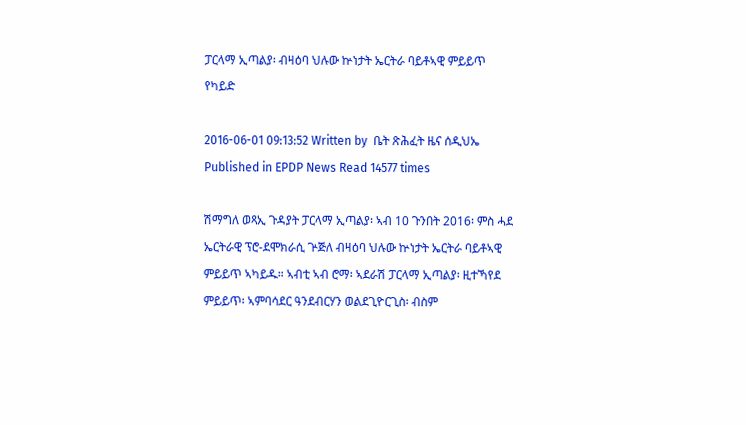ፓርላማ ኢጣልያ፡ ብዛዕባ ህሉው ኵነታት ኤርትራ ባይቶኣዊ ምይይጥ የካይድ

2016-06-01 09:13:52 Written by  ቤት ጽሕፈት ዜና ሰዲህኤ Published in EPDP News Read 14577 times

ሽማግለ ወጻኢ ጉዳያት ፓርላማ ኢጣልያ፡ ኣብ 10 ጉንበት 2016፡ ምስ ሓደ ኤርትራዊ ፕሮ-ደሞክራሲ ጕጅለ ብዛዕባ ህሉው ኵነታት ኤርትራ ባይቶኣዊ ምይይጥ ኣካይዱ። ኣብቲ ኣብ ሮማ፡ ኣደራሽ ፓርላማ ኢጣልያ፡ ዚተኻየደ ምይይጥ፡ ኣምባሳደር ዓንደብርሃን ወልደጊዮርጊስ፡ ብስም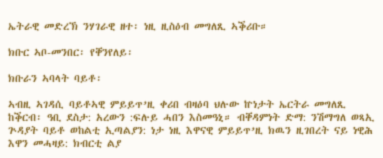ኤትራዊ መድረኽ ንሃገራዊ ዘተ፡ ነዚ ዚስዕብ መግለጺ ኣቕሪቡ።

ክቡር ኣቦ-መንበር፡ የቐንየለይ፡

ክቡራን ኣባላት ባይቶ፡

ኣብዚ ኣገዳሲ ባይቶኣዊ ምይይጥ’ዚ ቀሪበ ብዛዕባ ህሉው ኵነታት ኤርትራ መግለጺ ከቕርብ፡ ዓቢ ደስታ: አረውን :ፍሉይ ሓበን እስመዓኒ። ብቐዳምነት ድማ: ንሽማግለ ወጻኢ ጕዳያት ባይቶ ወከልቲ ኢጣልያን: ነታ ነዚ እዋናዊ ምይይጥ’ዚ ክዉን ዚገበረት ናይ ነዊሕ እዋን መሓዛይ: ክብርቲ ልያ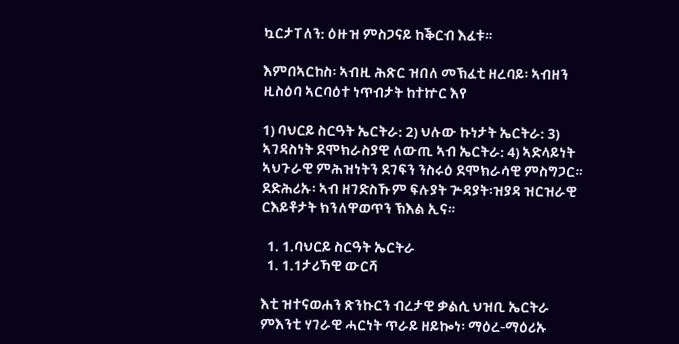ኳርታፐለን: ዕዙዝ ምስጋናይ ከቕርብ እፈቱ።

እምበኣርከስ፡ ኣብዚ ሕጽር ዝበለ መኽፈቲ ዘረባይ፡ ኣብዘን ዚስዕባ ኣርባዕተ ነጥብታት ከተኵር እየ

1) ባህርይ ስርዓት ኤርትራ: 2) ህሉው ኩነታት ኤርትራ: 3) ኣገዳስነት ደሞክራስያዊ ለውጢ ኣብ ኤርትራ: 4) ኣድላይነት ኣህጉራዊ ምሕዝነትን ደገፍን ንስሩዕ ደሞክራሳዊ ምስግጋር። ደድሕሪኡ፡ ኣብ ዘገድስኹም ፍሉያት ጕዳያት፡ዝያዳ ዝርዝራዊ ርእይቶታት ክንለዋወጥን ኽእል ኢና።

  1. 1.ባህርይ ስርዓት ኤርትራ
  1. 1.1ታሪኻዊ ውርሻ

እቲ ዝተናወሐን ጽንኩርን ብረታዊ ቃልሲ ህዝቢ ኤርትራ ምእንቲ ሃገራዊ ሓርነት ጥራይ ዘይኰነ፡ ማዕረ-ማዕሪኡ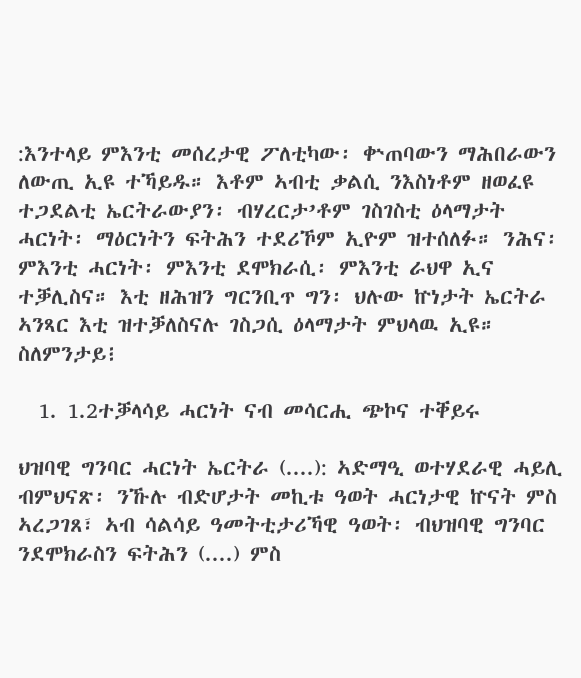:እንተላይ ምእንቲ መሰረታዊ ፖለቲካው፡ ቍጠባውን ማሕበራውን ለውጢ ኢዩ ተኻይዱ። እቶም ኣብቲ ቃልሲ ንእስነቶም ዘወፈዩ ተጋደልቲ ኤርትራውያን፡ ብሃረርታ’ቶም ገስገስቲ ዕላማታት ሓርነት፡ ማዕርነትን ፍትሕን ተደሪኾም ኢዮም ዝተሰለፉ። ንሕና፡ ምእንቲ ሓርነት፡ ምእንቲ ደሞክራሲ፡ ምእንቲ ራህዋ ኢና ተቓሊስና። እቲ ዘሕዝን ግርንቢጥ ግን፡ ህሉው ኵነታት ኤርትራ ኣንጻር እቲ ዝተቓለስናሉ ገስጋሲ ዕላማታት ምህላዉ ኢዩ። ስለምንታይ፧

  1. 1.2ተቓላሳይ ሓርነት ናብ መሳርሒ ጭኮና ተቐይሩ

ህዝባዊ ግንባር ሓርነት ኤርትራ (....): ኣድማዒ ወተሃደራዊ ሓይሊ ብምህናጽ፡ ንኹሉ ብድሆታት መኪቱ ዓወት ሓርነታዊ ኵናት ምስ ኣረጋገጸ፣ ኣብ ሳልሳይ ዓመትቲታሪኻዊ ዓወት፡ ብህዝባዊ ግንባር ንደሞክራስን ፍትሕን (....) ምስ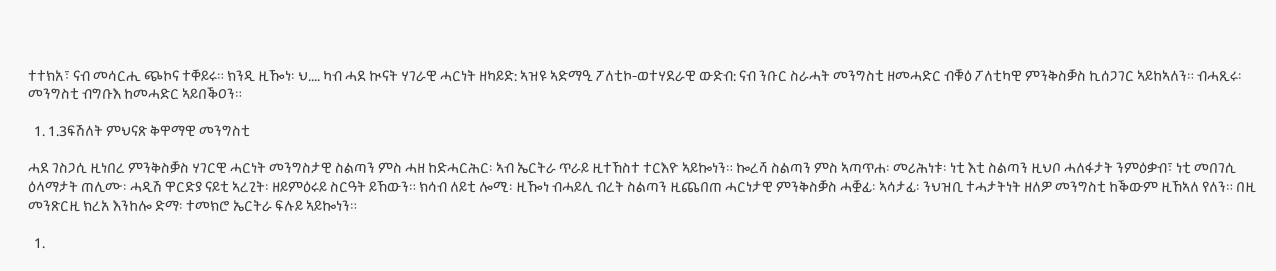ተተክአ፣ ናብ መሳርሒ ጭኮና ተቐይሩ። ክንዲ ዚዀነ፡ ህ.... ካብ ሓደ ኲናት ሃገራዊ ሓርነት ዘካይድ: ኣዝዩ ኣድማዒ ፖለቲኮ-ወተሃደራዊ ውድብ: ናብ ንቡር ስራሓት መንግስቲ ዘመሓድር ብቑዕ ፖለቲካዊ ምንቅስቓስ ኪሰጋገር ኣይከኣለን። ብሓጺሩ፡ መንግስቲ ብግቡእ ከመሓድር ኣይበቕዐን።

  1. 1.3ፍሽለት ምህናጽ ቅዋማዊ መንግስቲ

ሓደ ገስጋሲ ዚነበረ ምንቅስቓስ ሃገርዊ ሓርነት መንግስታዊ ስልጣን ምስ ሓዘ ከድሓርሕር፡ ኣብ ኤርትራ ጥራይ ዚተኸስተ ተርእዮ ኣይኰነን። ኰረሻ ስልጣን ምስ ኣጣጥሐ፡ መሪሕነቱ፡ ነቲ እቲ ስልጣን ዚህቦ ሓለፋታት ንምዕቃብ፣ ነቲ መበገሲ ዕላማታት ጠሊሙ፡ ሓዲሽ ዋርድያ ናይቲ ኣረጊት፡ ዘይምዕሩይ ስርዓት ይኸውን። ክሳብ ለይቲ ሎሚ፡ ዚዀነ ብሓይሊ ብረት ስልጣን ዚጨበጠ ሓርነታዊ ምንቅስቓስ ሓቛፊ፡ ኣሳታፊ፡ ንህዝቢ ተሓታትነት ዘለዎ መንግስቲ ከቕውም ዚኸኣለ የለን። በዚ መንጽርዚ ክረአ እንከሎ ድማ፡ ተመክሮ ኤርትራ ፍሉይ ኣይኰነን።

  1.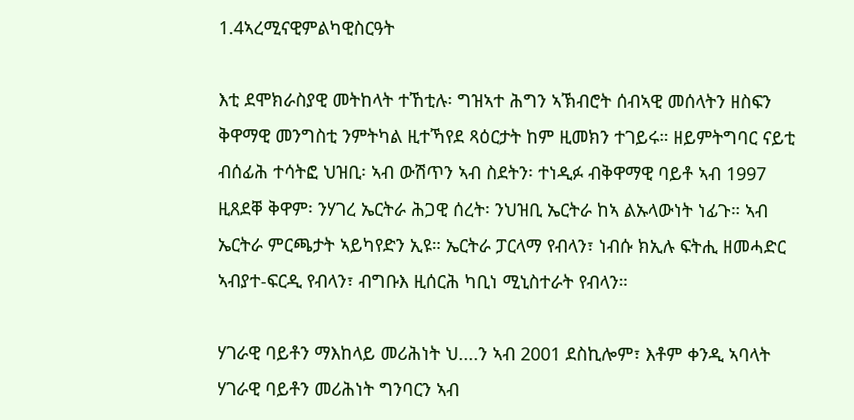1.4ኣረሚናዊምልካዊስርዓት

እቲ ደሞክራስያዊ መትከላት ተኸቲሉ፡ ግዝኣተ ሕግን ኣኽብሮት ሰብኣዊ መሰላትን ዘስፍን ቅዋማዊ መንግስቲ ንምትካል ዚተኻየደ ጻዕርታት ከም ዚመክን ተገይሩ። ዘይምትግባር ናይቲ ብሰፊሕ ተሳትፎ ህዝቢ፡ ኣብ ውሽጥን ኣብ ስደትን፡ ተነዲፉ ብቅዋማዊ ባይቶ ኣብ 1997 ዚጸደቐ ቅዋም፡ ንሃገረ ኤርትራ ሕጋዊ ሰረት፡ ንህዝቢ ኤርትራ ከኣ ልኡላውነት ነፊጉ። ኣብ ኤርትራ ምርጫታት ኣይካየድን ኢዩ። ኤርትራ ፓርላማ የብላን፣ ነብሱ ክኢሉ ፍትሒ ዘመሓድር ኣብያተ-ፍርዲ የብላን፣ ብግቡእ ዚሰርሕ ካቢነ ሚኒስተራት የብላን።

ሃገራዊ ባይቶን ማእከላይ መሪሕነት ህ....ን ኣብ 2001 ደስኪሎም፣ እቶም ቀንዲ ኣባላት ሃገራዊ ባይቶን መሪሕነት ግንባርን ኣብ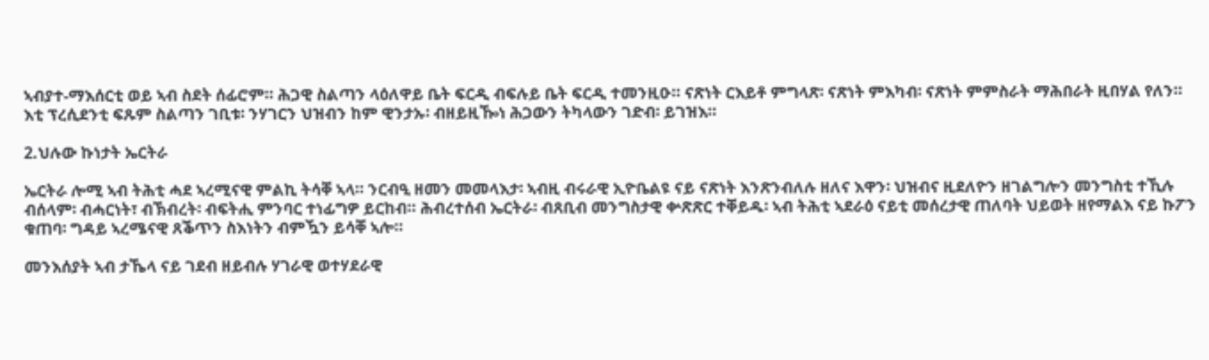ኣብያተ-ማእሰርቲ ወይ ኣብ ስደት ሰፊሮም። ሕጋዊ ስልጣን ላዕለዋይ ቤት ፍርዲ ብፍሉይ ቤት ፍርዲ ተመንዚዑ። ናጽነት ርእይቶ ምግላጽ፡ ናጽነት ምእካብ፡ ናጽነት ምምስራት ማሕበራት ዚበሃል የለን። እቲ ፕረሲደንቲ ፍጹም ስልጣን ገቢቱ፡ ንሃገርን ህዝብን ከም ዊንታኡ፡ ብዘይዚዀነ ሕጋውን ትካላውን ገድብ፡ ይገዝእ።

2.ህሉው ኩነታት ኤርትራ

ኤርትራ ሎሚ ኣብ ትሕቲ ሓደ ኣረሚናዊ ምልኪ ትሳቐ ኣላ። ንርብዒ ዘመን መመላእታ፡ ኣብዚ ብሩራዊ ኢዮቤልዩ ናይ ናጽነት እንጽንብለሉ ዘለና እዋን፡ ህዝብና ዚደለዮን ዘገልግሎን መንግስቲ ተኺሉ ብሰላም፡ ብሓርነት፣ ብኽብረት፡ ብፍትሒ ምንባር ተነፊግዎ ይርከብ። ሕብረተሰብ ኤርትራ፡ ብጸቢብ መንግስታዊ ቍጽጽር ተቐይዱ፡ ኣብ ትሕቲ ኣደራዕ ናይቲ መሰረታዊ ጠለባት ህይወት ዘየማልእ ናይ ኩፖን ቁጠባ፡ ግዳይ ኣረሜናዊ ጸቕጥን ስእነትን ብምዃን ይሳቐ ኣሎ።

መንእሰያት ኣብ ታኼላ ናይ ገደብ ዘይብሉ ሃገራዊ ወተሃደራዊ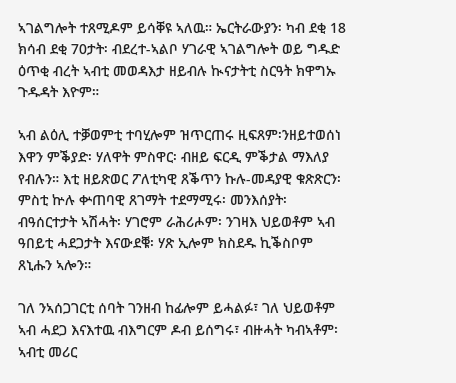ኣገልግሎት ተጸሚዶም ይሳቐዩ ኣለዉ። ኤርትራውያን፡ ካብ ደቂ 18 ክሳብ ደቂ 70ታት፡ ብደረተ-ኣልቦ ሃገራዊ ኣገልግሎት ወይ ግዱድ ዕጥቂ ብረት ኣብቲ መወዳእታ ዘይብሉ ኲናታትቲ ስርዓት ክዋግኡ ጉዱዳት እዮም።

ኣብ ልዕሊ ተቓወምቲ ተባሂሎም ዝጥርጠሩ ዚፍጸም፡ንዘይተወሰነ እዋን ምቕያድ፡ ሃለዋት ምስዋር፡ ብዘይ ፍርዲ ምቕታል ማእለያ የብሉን። እቲ ዘይጽወር ፖለቲካዊ ጸቕጥን ኩሉ-መዳያዊ ቁጽጽርን፡ ምስቲ ኵሉ ቍጠባዊ ጸገማት ተደማሚሩ፡ መንእሰያት፡ ብዓሰርተታት ኣሽሓት፡ ሃገሮም ራሕሪሖም፡ ንገዛእ ህይወቶም ኣብ ዓበይቲ ሓደጋታት እናውደቑ፡ ሃጽ ኢሎም ክስደዱ ኪቕስቦም ጸኒሑን ኣሎን።

ገለ ንኣሰጋገርቲ ሰባት ገንዘብ ከፊሎም ይሓልፉ፣ ገለ ህይወቶም ኣብ ሓደጋ እናእተዉ ብእግርም ዶብ ይሰግሩ፣ ብዙሓት ካብኣቶም፡ ኣብቲ መሪር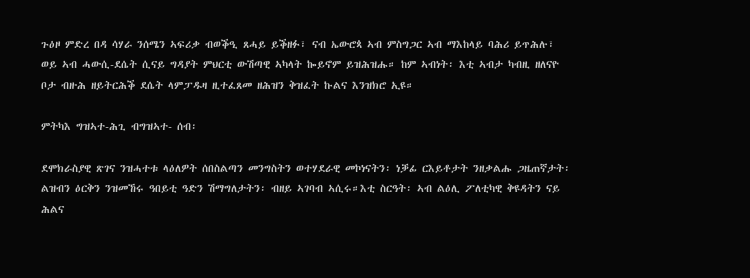ጉዕዞ ምድረ በዳ ሳሃራ ንሰሜን ኣፍሪቃ ብወቕዒ ጸሓይ ይቕዘፉ፣ ናብ ኤውሮጳ ኣብ ምስግጋር ኣብ ማእከላይ ባሕሪ ይጥሕሉ፣ ወይ ኣብ ሓውሲ-ደሴት ሲናይ ግዳያት ምህርቲ ውሽጣዊ ኣካላት ኰይኖም ይዝሕዝሑ። ከም ኣብነት፡ እቲ ኣብታ ካብዚ ዘለናዮ ቦታ ብዙሕ ዘይትርሕቕ ደሴት ላምፓዱዛ ዚተፈጸመ ዘሕዝን ቅዝፈት ኩልና እንዝክሮ ኢዩ።

ምትካእ ግዝኣተ-ሕጊ ብግዝኣተ- ሰብ፡

ደሞክራስያዊ ጽገና ንዝሓተቱ ላዕለዎት ሰበስልጣን መንግስትን ወተሃደራዊ መኮነናትን፡ ነቓፊ ርእይቶታት ንዘቃልሑ ጋዜጠኛታት፡ ልዝብን ዕርቅን ንዝመኸሩ ዓበይቲ ዓድን ሽማግለታትን፡ ብዘይ ኣገባብ ኣሲሩ።እቲ ስርዓት፡ ኣብ ልዕሊ ፖለቲካዊ ቅዩዳትን ናይ ሕልና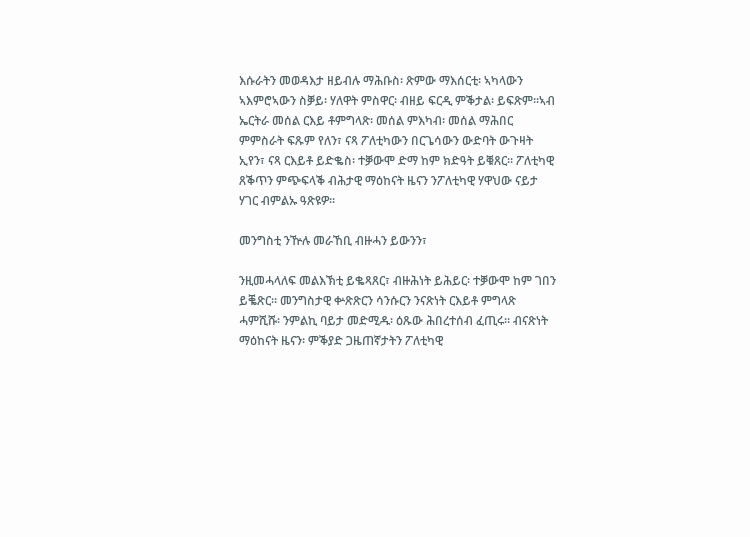እሱራትን መወዳእታ ዘይብሉ ማሕቡስ፡ ጽምው ማእሰርቲ፡ ኣካላውን ኣእምሮኣውን ስቓይ፡ ሃለዋት ምስዋር፡ ብዘይ ፍርዲ ምቕታል፡ ይፍጽም።ኣብ ኤርትራ መሰል ርእይ ቶምግላጽ፡ መሰል ምእካብ፡ መሰል ማሕበር ምምስራት ፍጹም የለን፣ ናጻ ፖለቲካውን በርጌሳውን ውድባት ውጉዛት ኢየን፣ ናጻ ርእይቶ ይድቈስ፡ ተቓውሞ ድማ ከም ክድዓት ይቑጸር። ፖለቲካዊ ጸቕጥን ምጭፍላቕ ብሕታዊ ማዕከናት ዜናን ንፖለቲካዊ ሃዋህው ናይታ ሃገር ብምልኡ ዓጽዩዎ።

መንግስቲ ንዅሉ መራኸቢ ብዙሓን ይውንን፣

ንዚመሓላለፍ መልእኽቲ ይቈጻጸር፣ ብዙሕነት ይሕይር፡ ተቓውሞ ከም ገበን ይቘጽር። መንግስታዊ ቍጽጽርን ሳንሱርን ንናጽነት ርእይቶ ምግላጽ ሓምሺሹ፡ ንምልኪ ባይታ መድሚዱ፡ ዕጹው ሕበረተሰብ ፈጢሩ። ብናጽነት ማዕከናት ዜናን፡ ምቕያድ ጋዜጠኛታትን ፖለቲካዊ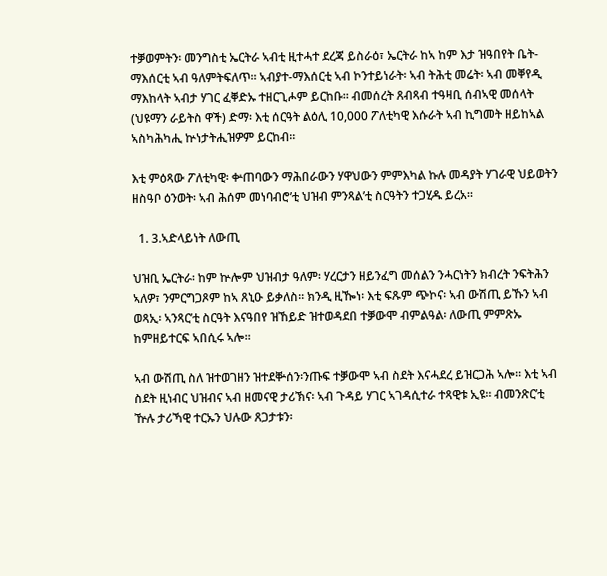ተቓወምትን፡ መንግስቲ ኤርትራ ኣብቲ ዚተሓተ ደረጃ ይስራዕ፣ ኤርትራ ከኣ ከም እታ ዝዓበየት ቤት-ማእሰርቲ ኣብ ዓለምትፍለጥ። ኣብያተ-ማእሰርቲ ኣብ ኮንተይነራት፡ ኣብ ትሕቲ መሬት፡ ኣብ መቐየዲ ማእከላት ኣብታ ሃገር ፈቐድኡ ተዘርጊሖም ይርከቡ። ብመሰረት ጸብጻብ ተዓዛቢ ሰብኣዊ መሰላት (ህዩማን ራይትስ ዋች) ድማ፡ እቲ ሰርዓት ልዕሊ 10,000 ፖለቲካዊ እሱራት ኣብ ኪግመት ዘይከኣል ኣስካሕካሒ ኵነታትሒዝዎም ይርከብ።

እቲ ምዕጻው ፖለቲካዊ፡ ቍጠባውን ማሕበራውን ሃዋህውን ምምእካል ኩሉ መዳያት ሃገራዊ ህይወትን ዘስዓቦ ዕንወት፡ ኣብ ሕሰም መነባብሮ’ቲ ህዝብ ምንጻል’ቲ ስርዓትን ተጋሂዱ ይረአ።

  1. 3.ኣድላይነት ለውጢ

ህዝቢ ኤርትራ፡ ከም ኵሎም ህዝብታ ዓለም፡ ሃረርታን ዘይንፈግ መሰልን ንሓርነትን ክብረት ንፍትሕን ኣለዎ፣ ንምርግጋጾም ከኣ ጸኒዑ ይቃለስ። ክንዲ ዚዀነ፡ እቲ ፍጹም ጭኮና፡ ኣብ ውሽጢ ይኹን ኣብ ወጻኢ፡ ኣንጻር’ቲ ስርዓት እናዓበየ ዝኸይድ ዝተወዳደበ ተቓውሞ ብምልዓል፡ ለውጢ ምምጽኡ ከምዘይተርፍ ኣበሲሩ ኣሎ።

ኣብ ውሽጢ ስለ ዝተወገዘን ዝተደቝሰን፡ንጡፍ ተቓውሞ ኣብ ስደት እናሓደረ ይዝርጋሕ ኣሎ። እቲ ኣብ ስደት ዚነብር ህዝብና ኣብ ዘመናዊ ታሪኽና፡ ኣብ ጉዳይ ሃገር ኣገዳሲተራ ተጻዊቱ ኢዩ። ብመንጽር’ቲ ዅሉ ታሪኻዊ ተርኡን ህሉው ጸጋታቱን፡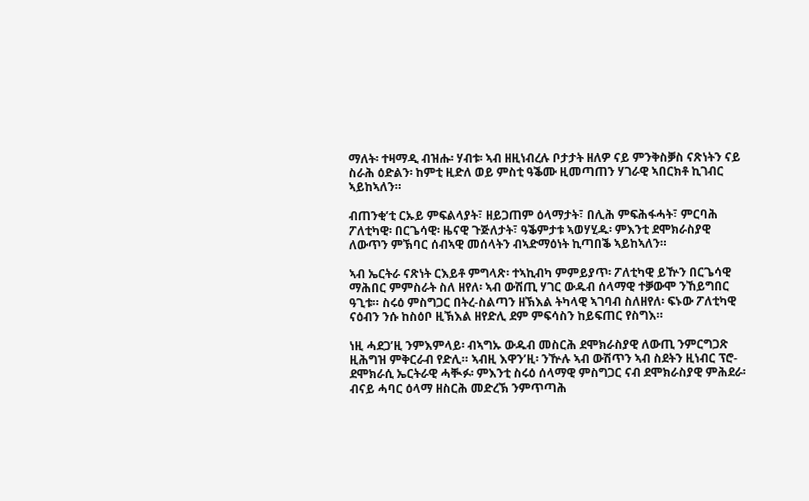ማለት፡ ተዛማዲ ብዝሑ፡ ሃብቱ፡ ኣብ ዘዚነብረሉ ቦታታት ዘለዎ ናይ ምንቅስቓስ ናጽነትን ናይ ስራሕ ዕድልን፡ ከምቲ ዚድለ ወይ ምስቲ ዓቕሙ ዚመጣጠን ሃገራዊ ኣበርክቶ ኪገብር ኣይከኣለን።

ብጠንቂ’ቲ ርኡይ ምፍልላያት፣ ዘይጋጠም ዕላማታት፣ በሊሕ ምፍሕፋሓት፣ ምርባሕ ፖለቲካዊ፡ በርጌሳዊ፡ ዜናዊ ጉጅለታት፣ ዓቕምታቱ ኣወሃሂዱ፡ ምእንቲ ደሞክራስያዊ ለውጥን ምኽባር ሰብኣዊ መሰላትን ብኣድማዕነት ኪጣበቕ ኣይከኣለን።

ኣብ ኤርትራ ናጽነት ርእይቶ ምግላጽ፡ ተኣኪብካ ምምይያጥ፡ ፖለቲካዊ ይዅን በርጌሳዊ ማሕበር ምምስራት ስለ ዘየለ፡ ኣብ ውሽጢ ሃገር ውዱብ ሰላማዊ ተቓውሞ ንኸይግበር ዓጊቱ። ስሩዕ ምስግጋር በትረ-ስልጣን ዘኽእል ትካላዊ ኣገባብ ስለዘየለ፡ ፍኑው ፖለቲካዊ ናዕብን ንሱ ከስዕቦ ዚኽእል ዘየድሊ ደም ምፍሳስን ከይፍጠር የስግእ።

ነዚ ሓደጋ’ዚ ንምእምላይ፡ ብኣግኡ ውዱብ መስርሕ ደሞክራስያዊ ለውጢ ንምርግጋጽ ዚሕግዝ ምቅርራብ የድሊ። ኣብዚ እዋን’ዚ፡ ንዅሉ ኣብ ውሽጥን ኣብ ስደትን ዚነብር ፕሮ-ደሞክራሲ ኤርትራዊ ሓቚፉ፡ ምእንቲ ስሩዕ ሰላማዊ ምስግጋር ናብ ደሞክራስያዊ ምሕደራ፡ ብናይ ሓባር ዕላማ ዘስርሕ መድረኽ ንምጥጣሕ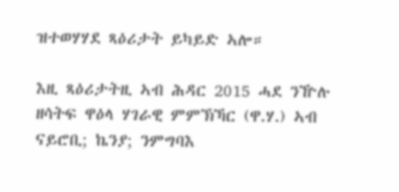ዝተወሃሃደ ጻዕሪታት ይካይድ ኣሎ።

እዚ ጻዕሪታትዚ ኣብ ሕዳር 2015 ሓደ ንዅሉ ዘሳትፍ ዋዕላ ሃገራዊ ምምኽኻር (ዋ.ሃ.) ኣብ ናይሮቢ; ኬንያ; ንምግባእ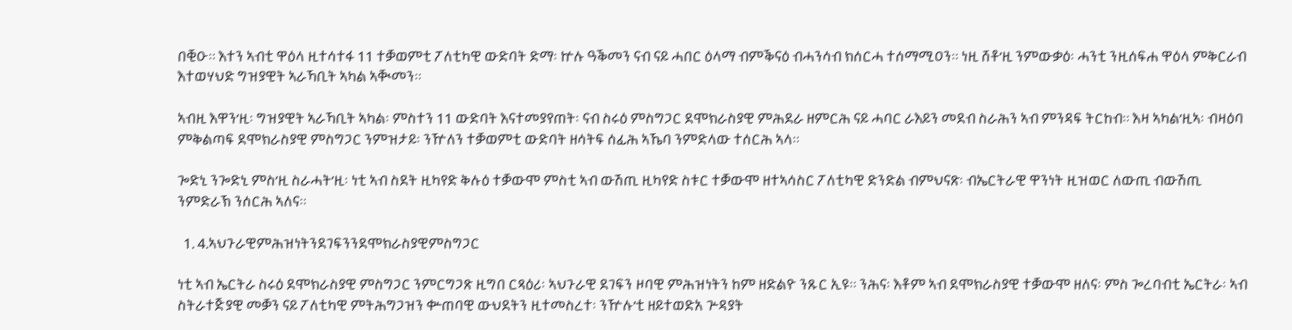በቒዑ። እተን ኣብቲ ዋዕላ ዚተሳተፋ 11 ተቓወምቲ ፖለቲካዊ ውድባት ድማ፡ ኵሉ ዓቕመን ናብ ናይ ሓበር ዕላማ ብምቕናዕ ብሓንሳብ ክሰርሓ ተሰማሚዐን። ነዚ ሸቶ’ዚ ንምውቃዕ፡ ሓንቲ ንዚሰፍሐ ዋዕላ ምቅርራብ እተወሃህድ ግዝያዊት ኣራኻቢት ኣካል ኣቚመን።

ኣብዚ እዋን’ዚ፡ ግዝያዊት ኣራኻቢት ኣካል፡ ምስተን 11 ውድባት እናተመያየጠት፡ ናብ ስሩዕ ምስግጋር ደሞክራስያዊ ምሕደራ ዘምርሕ ናይ ሓባር ራእይን መደብ ስራሕን ኣብ ምንዳፍ ትርከብ። እዛ ኣካል’ዚኣ፡ ብዛዕባ ምቅልጣፍ ደሞክራስያዊ ምስግጋር ንምዝታይ፡ ንዅለን ተቓወምቲ ውድባት ዘሳትፍ ሰፊሕ ኣኼባ ንምድላው ተሰርሕ ኣላ።

ጐድኒ ንጐድኒ ምስ’ዚ ስራሓት’ዚ፡ ነቲ ኣብ ስደት ዚካየድ ቅሉዕ ተቓውሞ ምስቲ ኣብ ውሽጢ ዚካየድ ስቱር ተቓውሞ ዘተኣሳስር ፖለቲካዊ ድንድል ብምህናጽ፡ ብኤርትራዊ ዋንነት ዚዝወር ለውጢ ብውሽጢ ንምድራኽ ንሰርሕ ኣለና።

  1. 4.ኣህጉራዊምሕዝነትንደገፍንንደሞክራስያዊምስግጋር

ነቲ ኣብ ኤርትራ ስሩዕ ደሞክራስያዊ ምስግጋር ንምርግጋጽ ዚግበ ርጻዕሪ፡ ኣህጉራዊ ደገፍን ዞባዊ ምሕዝነትን ከም ዘድልዮ ንጹር ኢዩ። ንሕና፡ እቶም ኣብ ደሞክራስያዊ ተቓውሞ ዘለና፡ ምስ ጐረባብቲ ኤርትራ፡ ኣብ ስትራተጅያዊ መቓን ናይ ፖለቲካዊ ምትሕግጋዝን ቍጠባዊ ውህደትን ዚተመስረተ፡ ንዅሉ’ቲ ዘይተወድአ ጕዳያት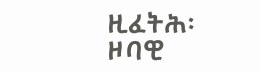ዚፈትሕ፡ ዞባዊ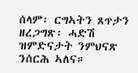ሰላም፡ ርግኣትን ጸጥታን ዘረጋግጽ፡ ሓድሽ ዝምድናታት ንምህናጽ ንሰርሕ ኣለና።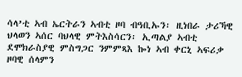ሳላ’ቲ ኣብ ኤርትራን ኣብቲ ዞባ ብዓቢኡን፡ ዚነበራ ታሪኻዊ ህላወን ኣሰር ባህላዊ ምትእስሳርን፡ ኢጣልያ ኣብቲ ደሞክራስያዊ ምስግጋር ንምምጻእ ኰነ ኣብ ቀርኒ ኣፍሪቃ ዞባዊ ሰላምን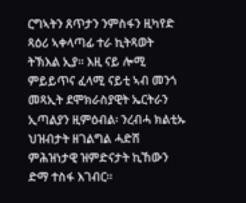ርግኣትን ጸጥታን ንምስፋን ዚካየድ ጻዕሪ ኣቀላጣፊ ተራ ኪትጻወት ትኽእል ኢያ። እዚ ናይ ሎሚ ምይይጥና ፈላሚ ናይቲ ኣብ መንጎ መጻኢት ደሞክራስያዊት ኤርትራን ኢጣልያን ዚምዕብል፡ ንረብሓ ክልቲኡ ህዝብታት ዘገልግል ሓድሽ ምሕዝነታዊ ዝምድናታት ኪኸውን ድማ ተስፋ እገብር።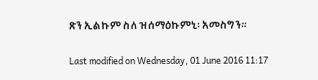ጽን ኢልኩም ስለ ዝሰማዕኩምኒ፡ አመስግን።

Last modified on Wednesday, 01 June 2016 11:17